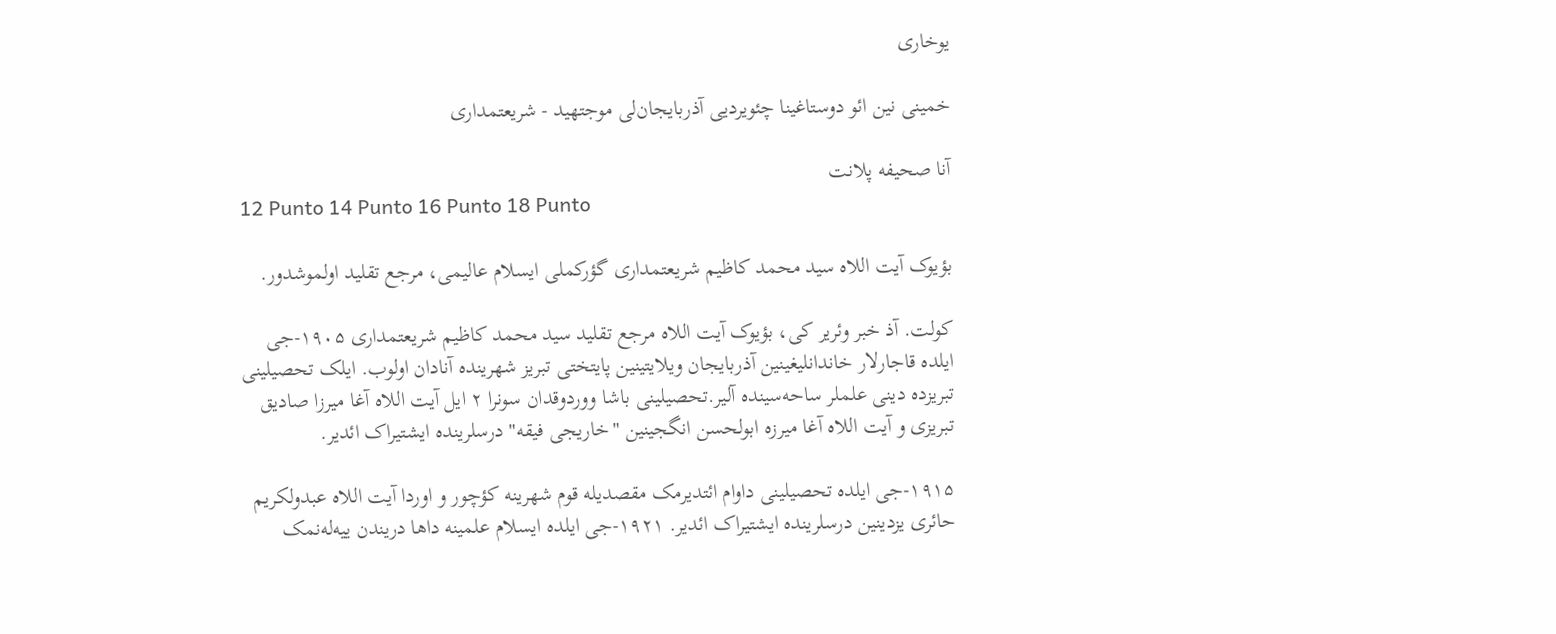یوخاری

خمینی نین ائو دوستاغینا چئویردیی آذربایجان‌لی موجتهید - شریعتمداری

آنا صحیفه پلانت
12 Punto 14 Punto 16 Punto 18 Punto

بؤیوک آیت اللاه سید محمد کاظیم شریعتمداری گؤرکملی ایسلام عالیمی، مرجع تقلید اولموشدور.

کولت. آذ خبر وئریر کی، بؤیوک آیت اللاه مرجع تقلید سید محمد کاظیم شریعتمداری ۱۹۰۵-جی ایلده قاجارلار خاندانلیغینین آذربایجان ویلایتینین پایتختی تبریز شهرینده آنادان اولوب. ایلک تحصیلینی تبریزده دینی علملر ساحه‌سینده آلیر.تحصیلینی باشا ووردوقدان سونرا ۲ ایل آیت اللاه آغا میرزا صادیق تبریزی و آیت اللاه آغا میرزه ابولحسن انگجینین "خاریجی فیقه" درسلرینده ایشتیراک ائدیر.

۱۹۱۵-جی ایلده تحصیلینی داوام ائتدیرمک مقصدیله قوم شهرینه کؤچور و اوردا آیت اللاه عبدولکریم حائری یزدینین درسلرینده ایشتیراک ائدیر. ۱۹۲۱-جی ایلده ایسلام علمینه داها دریندن ییه‌له‌نمک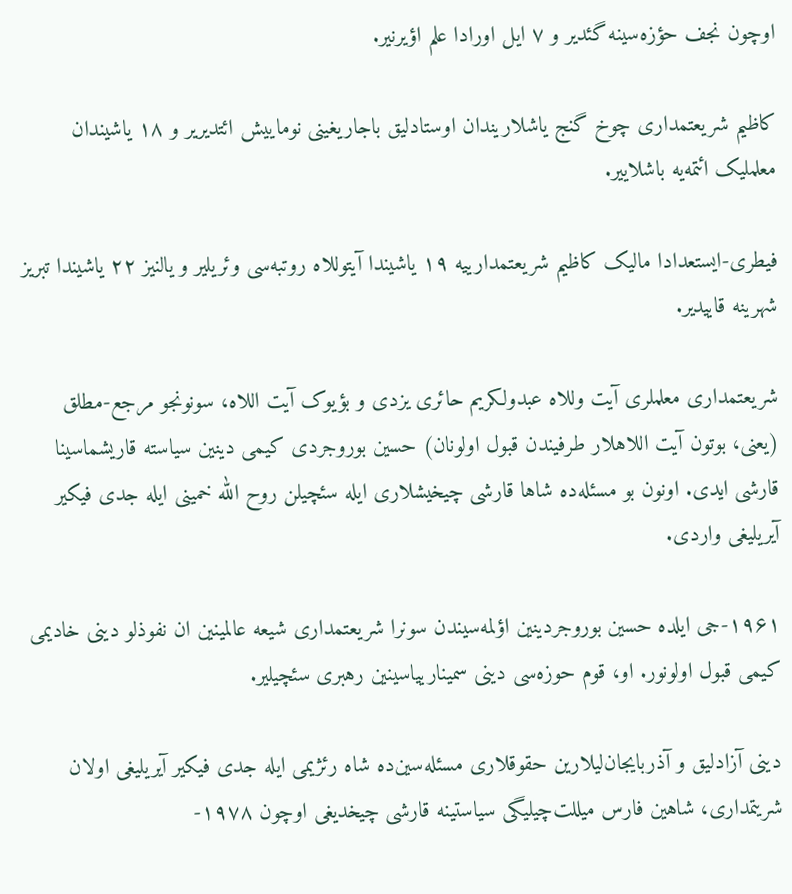اوچون نجف حؤزه‌سینه گئدیر و ۷ ایل اورادا علم اؤیرنیر.

کاظیم شریعتمداری چوخ گنج یاشلاریندان اوستادلیق باجاریغینی نوماییش ائتدیریر و ۱۸ یاشیندان معلملیک ائتمه‌یه باشلاییر.

فیطری-ایستعدادا مالیک کاظیم شریعتمدارییه ۱۹ یاشیندا آیتوللاه روتبه‌سی وئریلیر و یالنیز ۲۲ یاشیندا تبریز شهرینه قاییدیر.

شریعتمداری معلملری آیت وللاه عبدولکریم حائری یزدی و بؤیوک آیت اللاه، سونونجو مرجع-مطلق (یعنی، بوتون آیت اللاهلار طرفیندن قبول اولونان) حسین بوروجردی کیمی دینین سیاسته قاریشماسینا قارشی ایدی. اونون بو مسئله‌ده شاها قارشی چیخیشلاری ایله سئچیلن روح الله خمینی ایله جدی فیکیر آیریلیغی واردی.

۱۹۶۱-جی ایلده حسین بوروجردینین اؤلمه‌سیندن سونرا شریعتمداری شیعه عالمینین ان نفوذلو دینی خادیمی کیمی قبول اولونور. او، قوم حوزه‌سی دینی سمینارییاسینین رهبری سئچیلیر.

دینی آزادلیق و آذربایجان‌لیلارین حقوقلاری مسئله‌سین‌ده شاه رئژیمی ایله جدی فیکیر آیریلیغی اولان شریتمداری، شاهین فارس میللت‌چیلیگی سیاستینه قارشی چیخدیغی اوچون ۱۹۷۸-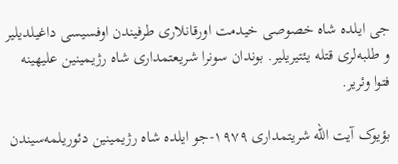جی ایلده شاه خصوصی خیدمت اورقانلاری طرفیندن اوفسیسی داغیلدیلیر و طلبه‌لری قتله یئتیریلیر. بوندان سونرا شریعتمداری شاه رژیمینین علیهینه فتوا وئریر.

بؤیوک آیت الله شریتمداری ۱۹۷۹-جو ایلده شاه رژیمینین دئوریلمه‌سیندن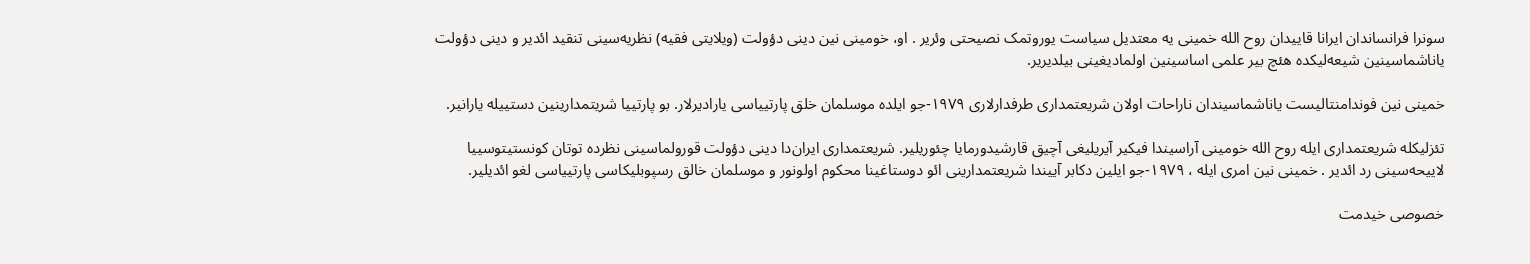سونرا فرانساندان ایرانا قاییدان روح الله خمینی یه معتدیل سیاست یوروتمک نصیحتی وئریر . او، خومینی نین دینی دؤولت (ویلایتی فقیه) نظریه‌سینی تنقید ائدیر و دینی دؤولت یاناشماسینین شیعه‌لیکده هئچ بیر علمی اساسینین اولمادیغینی بیلدیریر.

خمینی نین فوندامنتالیست یاناشماسیندان ناراحات اولان شریعتمداری طرفدارلاری ۱۹۷۹-جو ایلده موسلمان خلق پارتییاسی یارادیرلار. بو پارتییا شریتمدارینین دستییله یارانیر.

تئزلیکله شریعتمداری ایله روح الله خومینی آراسیندا فیکیر آیریلیغی آچیق قارشیدورمایا چئوریلیر. شریعتمداری ایران‌دا دینی دؤولت قورولماسینی نظرده توتان کونستیتوسییا لاییحه‌سینی رد ائدیر . خمینی نین امری ایله ، ۱۹۷۹-جو ایلین دکابر آییندا شریعتمدارینی ائو دوستاغینا محکوم اولونور و موسلمان خالق رسپوبلیکاسی پارتییاسی لغو ائدیلیر.

خصوصی خیدمت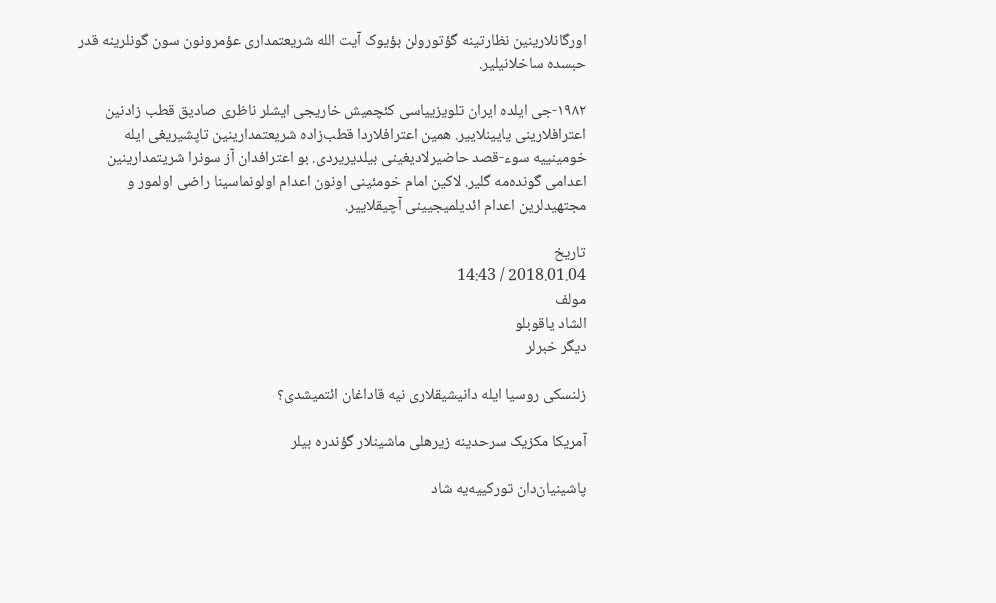اورگانلارینین نظارتینه گؤتورولن بؤیوک آیت الله شریعتمداری عؤمرونون سون گونلرینه قدر حبسده ساخلانیلیر.

۱۹۸۲-جی ایلده ایران تلویزییاسی کئچمیش خاریجی ایشلر ناظری صادیق قطب زادنین اعترافلارینی یایینلاییر. همین اعترافلاردا قطب‌زاده شریعتمدارینین تاپشیریغی ایله خومینییه سوء-قصد حاضیرلادیغینی بیلدیریردی. بو اعترافدان آز سونرا شریتمدارینین اعدامی گونده‌مه گلیر. لاکین امام خومئینی اونون اعدام اولونماسینا راضی اولمور و مجتهیدلرین اعدام ائدیلمیجیینی آچیقلاییر.

تاریخ
2018.01.04 / 14:43
مولف
الشاد یاقوبلو
دیگر خبرلر

زلنسکی روسیا ایله دانیشیقلاری نیه قاداغان ائتمیشدی؟

آمریکا مکزیک سرحدینه زیرهلی ماشینلار گؤندره بیلر

پاشینیان‌دان تورکییه‌یه شاد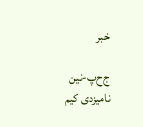خبر

ج‌ح‌پ-نین نامیزدی کیم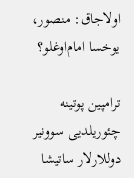اولاجاق: منصور، یوخسا امام‌اوغلو؟

ترامپین پوتینه چئوریلدیی سوونیر دوللارلار ساتیشا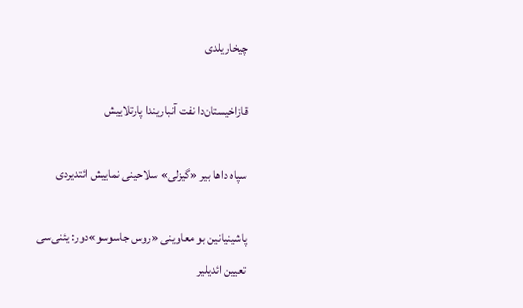چیخاریلدی

قازاخیستان‌دا نفت آنباریندا پارتلاییش

سپاه داها بیر «گیزلی» سلاحینی نماییش ائتدیردی

پاشینیانین بو معاوینی «روس جاسوسو»دور: یئنی‌سی تعیین ائدیلیر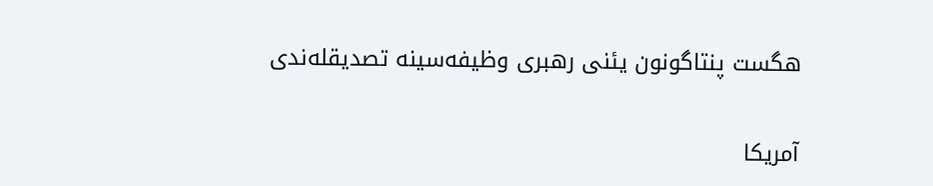هگست پنتاگونون یئنی رهبری وظیفه‌سینه تصدیقله‌ندی

آمریکا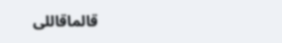قالماقاللی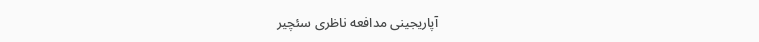آپاریجینی مدافعه ناظری سئچیر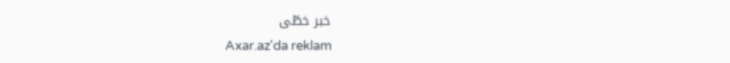خبر خطّی
Axar.az'da reklam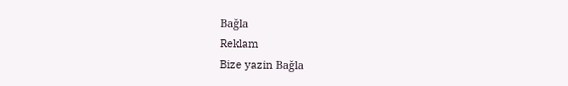Bağla
Reklam
Bize yazin Bağla